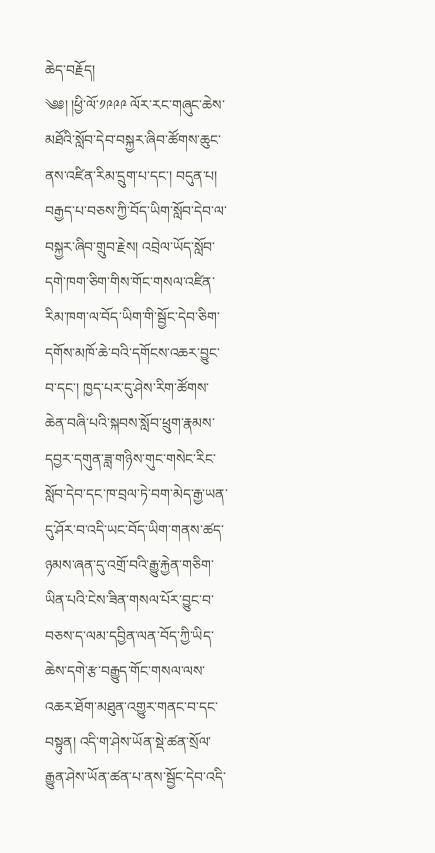ཆེད་བརྗོད།
༄༅། །ཕྱི་ལོ་༡༩༩༩ ལོར་རང་གཞུང་ཆེས་མཐོའི་སློབ་དེབ་བསྐྱར་ཞིབ་ཚོགས་ཆུང་ནས་འཛིན་རིམ་དྲུག་པ་དང་། བདུན་པ། བརྒྱད་པ་བཅས་ཀྱི་བོད་ཡིག་སློབ་དེབ་ལ་བསྐྱར་ཞིབ་གྲུབ་རྗེས། འབྲེལ་ཡོད་སློབ་དགེ་ཁག་ཅིག་གིས་གོང་གསལ་འཛིན་རིམ་ཁག་ལ་བོད་ཡིག་གི་སྦྱོང་དེབ་ཅིག་དགོས་མཁོ་ཆེ་བའི་དགོངས་འཆར་བྱུང་བ་དང་། ཁྱད་པར་དུ་ཤེས་རིག་ཚོགས་ཆེན་བཞི་པའི་སྐབས་སློབ་ཕྲུག་རྣམས་དབྱར་དགུན་ཟླ་གཉིས་གུང་གསེང་རིང་སློབ་དེབ་དང་ཁ་བྲལ་ཏེ་བག་མེད་རྒྱ་ཡན་དུ་ཤོར་བ་འདི་ཡང་བོད་ཡིག་གནས་ཚད་ཉམས་ཞན་དུ་འགྲོ་བའི་རྒྱུ་རྐྱེན་གཅིག་ཡིན་པའི་ངེས་ཟིན་གསལ་པོར་བྱུང་བ་བཅས་ད་ལམ་དབྱིན་ལན་བོད་ཀྱི་ཡིད་ཆེས་དགེ་རྩ་བརྒྱུད་གོང་གསལ་ལས་འཆར་ཐོག་མཐུན་འགྱུར་གནང་བ་དང་བསྟུན། འདི་ག་ཤེས་ཡོན་སྡེ་ཚན་སྲོལ་རྒྱུན་ཤེས་ཡོན་ཚན་པ་ནས་སྦྱོང་དེབ་འདི་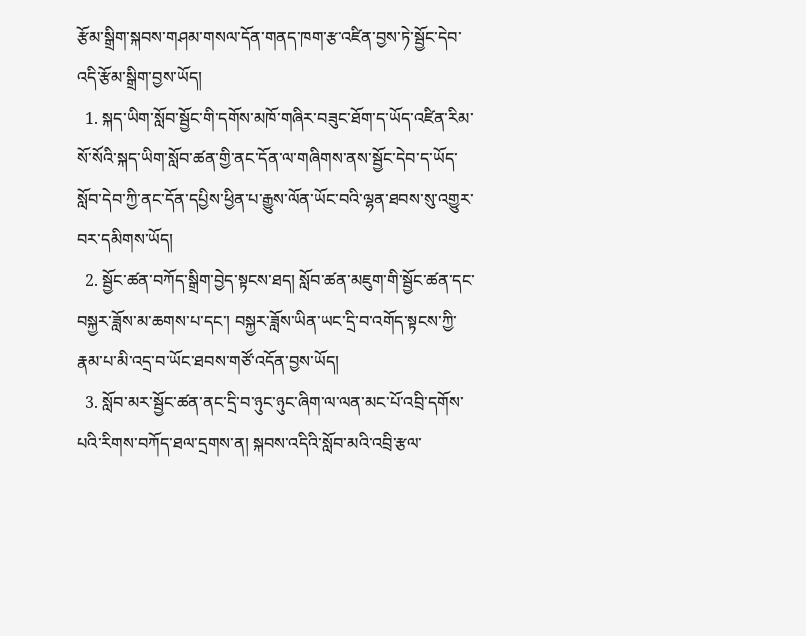རྩོམ་སྒྲིག་སྐབས་གཤམ་གསལ་དོན་གནད་ཁག་རྩ་འཛིན་བྱས་ཏེ་སྦྱོང་དེབ་འདི་རྩོམ་སྒྲིག་བྱས་ཡོད།
  1. སྐད་ཡིག་སློབ་སྦྱོང་གི་དགོས་མཁོ་གཞིར་བཟུང་ཐོག་ད་ཡོད་འཛིན་རིམ་སོ་སོའི་སྐད་ཡིག་སློབ་ཚན་གྱི་ནང་དོན་ལ་གཞིགས་ནས་སྦྱོང་དེབ་ད་ཡོད་སློབ་དེབ་ཀྱི་ནང་དོན་དཔྱིས་ཕྱིན་པ་རྒྱུས་ལོན་ཡོང་བའི་ལྷན་ཐབས་སུ་འགྱུར་བར་དམིགས་ཡོད།
  2. སྦྱོང་ཚན་བཀོད་སྒྲིག་བྱེད་སྟངས་ཐད། སློབ་ཚན་མཇུག་གི་སྦྱོང་ཚན་དང་བསྐྱར་ཟློས་མ་ཆགས་པ་དང་། བསྐྱར་ཟློས་ཡིན་ཡང་དྲི་བ་འགོད་སྟངས་ཀྱི་རྣམ་པ་མི་འདྲ་བ་ཡོང་ཐབས་གཙོ་འདོན་བྱས་ཡོད།
  3. སློབ་མར་སྦྱོང་ཚན་ནང་དྲི་བ་ཉུང་ཉུང་ཞིག་ལ་ལན་མང་པོ་འབྲི་དགོས་པའི་རིགས་བཀོད་ཐལ་དྲགས་ན། སྐབས་འདིའི་སློབ་མའི་འབྲི་རྩལ་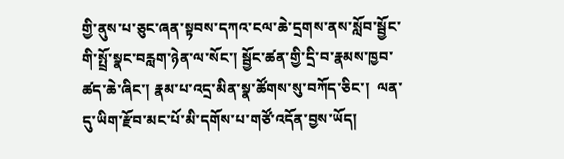གྱི་ནུས་པ་ཅུང་ཞན་སྟབས་དཀའ་ངལ་ཆེ་དྲགས་ནས་སློབ་སྦྱོང་གི་སྤྲོ་སྣང་བརླག་ཉེན་ལ་སོང་། སྦྱོང་ཚན་གྱི་དྲི་བ་རྣམས་ཁྱབ་ཚད་ཆེ་ཞིང་། རྣམ་པ་འདྲ་མིན་སྣ་ཚོགས་སུ་བཀོད་ཅིང་།  ལན་དུ་ཡིག་རྫོབ་མང་པོ་མི་དགོས་པ་གཙོ་འདོན་བྱས་ཡོད།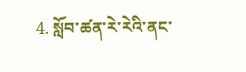4. སློབ་ཚན་རེ་རེའི་ནང་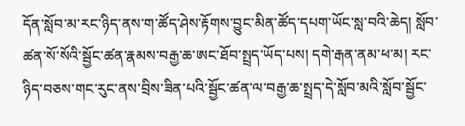དོན་སློབ་མ་རང་ཉིད་ནས་ག་ཚོད་ཤེས་རྟོགས་བྱུང་མིན་ཚོད་དཔག་ཡོང་སླ་བའི་ཆེད། སློབ་ཚན་སོ་སོའི་སྦྱོང་ཚན་རྣམས་བརྒྱ་ཆ་ཨང་ཐོབ་སྤྲད་ཡོད་པས། དགེ་རྒན་ནམ་ཕ་མ། རང་ཉིད་བཅས་གང་རུང་ནས་བྲིས་ཟིན་པའི་སྦྱོང་ཚན་ལ་བརྒྱ་ཆ་སྤྲད་དེ་སློབ་མའི་སློབ་སྦྱོང་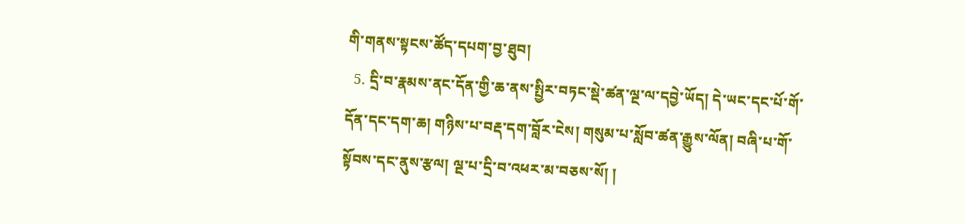གི་གནས་སྟངས་ཚོད་དཔག་བྱ་ཐུབ།
  5. དྲི་བ་རྣམས་ནང་དོན་གྱི་ཆ་ནས་སྤྱིར་བཏང་སྡེ་ཚན་ལྔ་ལ་དབྱེ་ཡོད། དེ་ཡང་དང་པོ་གོ་དོན་དང་དག་ཆ། གཉིས་པ་བརྡ་དག་བློར་ངེས། གསུམ་པ་སློབ་ཚན་རྒྱུས་ལོན། བཞི་པ་གོ་སྟོབས་དང་ནུས་རྩལ། ལྔ་པ་དྲི་བ་འཕར་མ་བཅས་སོ། །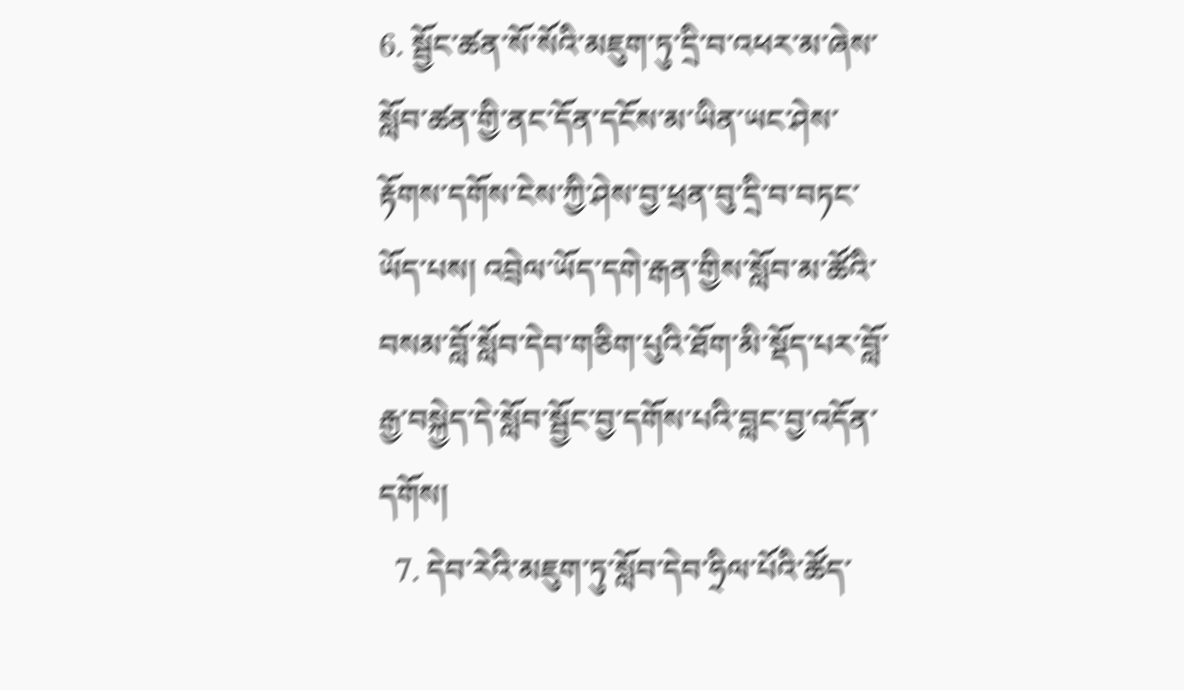6. སྦྱོང་ཚན་སོ་སོའི་མཇུག་ཏུ་དྲི་བ་འཕར་མ་ཞེས་སློབ་ཚན་གྱི་ནང་དོན་དངོས་མ་ཡིན་ཡང་ཤེས་རྟོགས་དགོས་ངེས་ཀྱི་ཤེས་བྱ་ཕྲན་བུ་དྲི་བ་བཏང་ཡོད་པས། འབྲེལ་ཡོད་དགེ་རྒན་གྱིས་སློབ་མ་ཚོའི་བསམ་བློ་སློབ་དེབ་གཅིག་པུའི་ཐོག་མི་སྡོད་པར་བློ་རྒྱ་བསྐྱེད་དེ་སློབ་སྦྱོང་བྱ་དགོས་པའི་བླང་བྱ་འདོན་དགོས།
  7. དེབ་རེའི་མཇུག་ཏུ་སློབ་དེབ་ཧྲིལ་པོའི་ཚོད་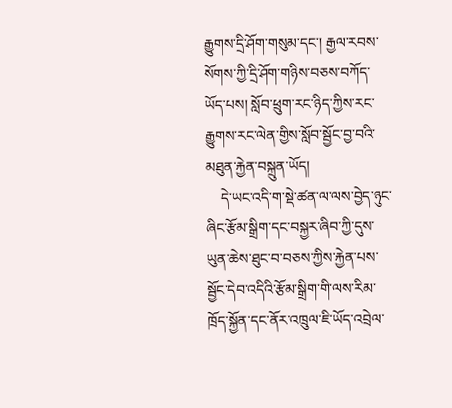རྒྱུགས་དྲི་ཤོག་གསུམ་དང་། རྒྱལ་རབས་སོགས་ཀྱི་དྲི་ཤོག་གཉིས་བཅས་བཀོད་ཡོད་པས། སློབ་ཕྲུག་རང་ཉིད་ཀྱིས་རང་རྒྱུགས་རང་ལེན་གྱིས་སློབ་སྦྱོང་བྱ་བའི་མཐུན་རྐྱེན་བསྐྲུན་ཡོད།
    དེ་ཡང་འདི་ག་སྡེ་ཚན་ལ་ལས་བྱེད་ཉུང་ཞིང་རྩོམ་སྒྲིག་དང་བསྐྱར་ཞིབ་ཀྱི་དུས་ཡུན་ཆེས་ཐུང་བ་བཅས་ཀྱིས་རྐྱེན་པས་སྦྱོང་དེབ་འདིའི་རྩོམ་སྒྲིག་གི་ལས་རིམ་ཁྲོད་སྐྱོན་དང་ནོར་འཁྲུལ་ཇི་ཡོད་འབྲེལ་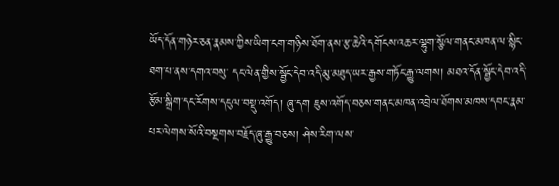ཡོད་དོན་གཉེར་ཅན་རྣམས་ཀྱིས་ཡིག་ངག་གཉིས་ཐོག་ནས་རྩ་ཆེའི་དགོངས་འཆར་ལྷུག་སྩོལ་གནང་མཁན་ལ་སྙིང་ཐག་པ་ནས་དགའ་བསུ་ དང་ལེན་གྱིས་སྦྱོང་དེབ་འདི་མུ་མཐུད་ཡར་རྒྱས་གཏོང་རྒྱུ་ལགས། མཐའ་དོན་སྦྱོང་དེབ་འདི་རྩོམ་སྒྲིག་དང་རོགས་དངུལ་བསྡུ་འགོད། ཞུ་དག ཇུས་འགོད་བཅས་གནང་མཁན་འབྲེལ་ཐོགས་མཁས་དབང་རྣམ་པར་ལེགས་སོའི་བསྔགས་བརྗོད་ཞུ་རྒྱུ་བཅས། ཤེས་རིག་ལས་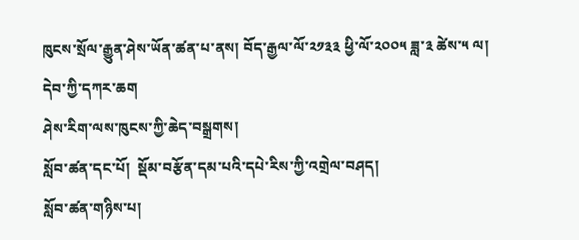ཁུངས་སྲོལ་རྒྱུན་ཤེས་ཡོན་ཚན་པ་ནས། བོད་རྒྱལ་ལོ་༢༡༣༣ ཕྱི་ལོ་༢༠༠༥ ཟླ་༣ ཚེས་༥ ལ།
དེབ་ཀྱི་དཀར་ཆག
ཤེས་རིག་ལས་ཁུངས་ཀྱི་ཆེད་བསྒྲགས།
སློབ་ཚན་དང་པོ།  སྡོམ་བརྩོན་དམ་པའི་དཔེ་རིས་ཀྱི་འགྲེལ་བཤད།
སློབ་ཚན་གཉིས་པ།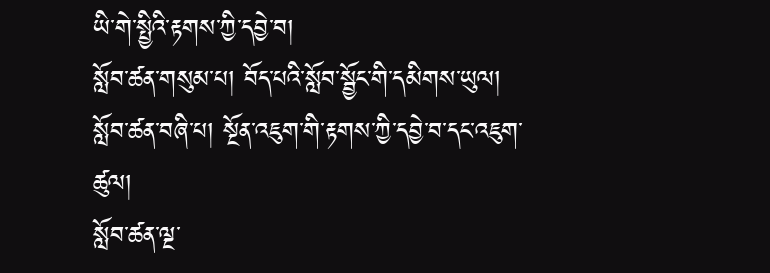ཡི་གེ་སྤྱིའི་རྟགས་ཀྱི་དབྱེ་བ།
སློབ་ཚན་གསུམ་པ། བོད་པའི་སློབ་སྦྱོང་གི་དམིགས་ཡུལ།
སློབ་ཚན་བཞི་པ། སྔོན་འཇུག་གི་རྟགས་ཀྱི་དབྱེ་བ་དང་འཇུག་ཚུལ།
སློབ་ཚན་ལྔ་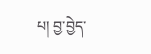པ། བྱ་བྱེད་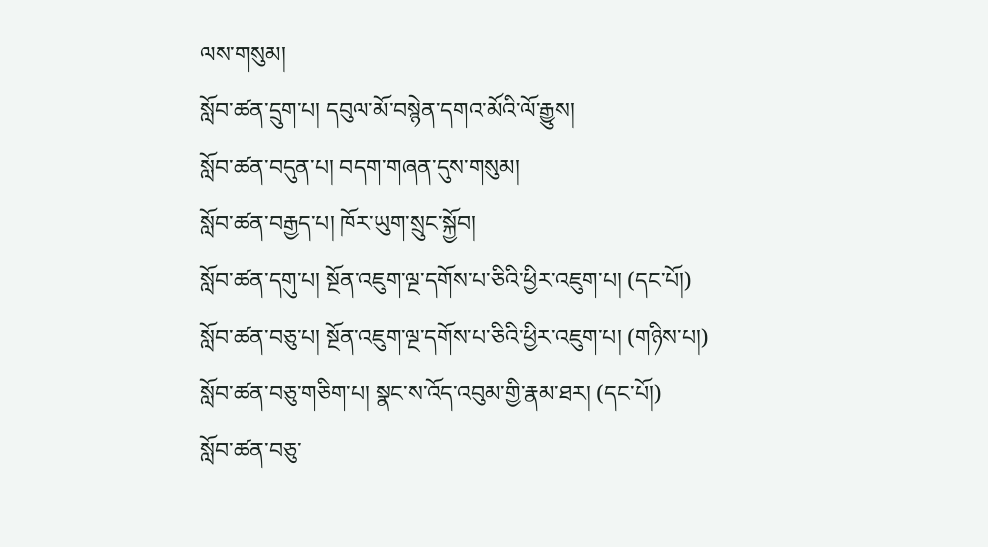ལས་གསུམ།
སློབ་ཚན་དྲུག་པ། དབུལ་མོ་བསྙེན་དགའ་མོའི་ལོ་རྒྱུས།
སློབ་ཚན་བདུན་པ། བདག་གཞན་དུས་གསུམ།
སློབ་ཚན་བརྒྱད་པ། ཁོར་ཡུག་སྲུང་སྐྱོབ།
སློབ་ཚན་དགུ་པ། སྔོན་འཇུག་ལྔ་དགོས་པ་ཅིའི་ཕྱིར་འཇུག་པ། (དང་པོ།)
སློབ་ཚན་བཅུ་པ། སྔོན་འཇུག་ལྔ་དགོས་པ་ཅིའི་ཕྱིར་འཇུག་པ། (གཉིས་པ།)
སློབ་ཚན་བཅུ་གཅིག་པ། སྣང་ས་འོད་འབུམ་གྱི་རྣམ་ཐར། (དང་པོ།)
སློབ་ཚན་བཅུ་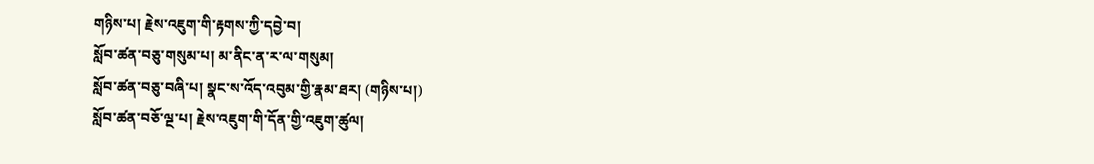གཉིས་པ། རྗེས་འཇུག་གི་རྟགས་ཀྱི་དབྱེ་བ།
སློབ་ཚན་བཅུ་གསུམ་པ། མ་ནིང་ན་ར་ལ་གསུམ།
སློབ་ཚན་བཅུ་བཞི་པ། སྣང་ས་འོད་འབུམ་གྱི་རྣམ་ཐར། (གཉིས་པ།)
སློབ་ཚན་བཅོ་ལྔ་པ། རྗེས་འཇུག་གི་དོན་གྱི་འཇུག་ཚུལ།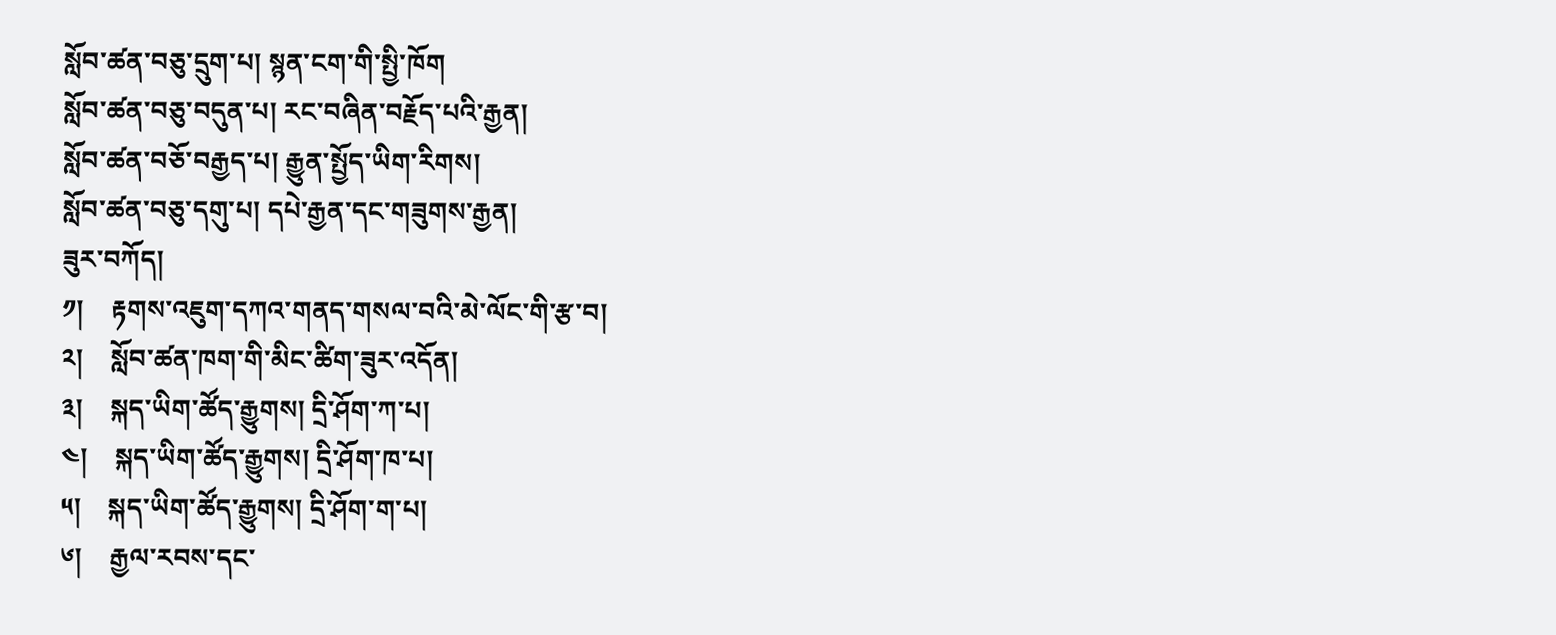སློབ་ཚན་བཅུ་དྲུག་པ། སྙན་ངག་གི་སྤྱི་ཁོག
སློབ་ཚན་བཅུ་བདུན་པ། རང་བཞིན་བརྗོད་པའི་རྒྱན།
སློབ་ཚན་བཅོ་བརྒྱད་པ། རྒྱུན་སྤྱོད་ཡིག་རིགས།
སློབ་ཚན་བཅུ་དགུ་པ། དཔེ་རྒྱན་དང་གཟུགས་རྒྱན།
ཟུར་བཀོད།
༡།    རྟགས་འཇུག་དཀའ་གནད་གསལ་བའི་མེ་ལོང་གི་རྩ་བ།
༢།    སློབ་ཚན་ཁག་གི་མིང་ཚིག་ཟུར་འདོན།
༣།    སྐད་ཡིག་ཚོད་རྒྱུགས། དྲི་ཤོག་ཀ་པ།
༤།    སྐད་ཡིག་ཚོད་རྒྱུགས། དྲི་ཤོག་ཁ་པ།
༥།    སྐད་ཡིག་ཚོད་རྒྱུགས། དྲི་ཤོག་ག་པ།
༦།    རྒྱལ་རབས་དང་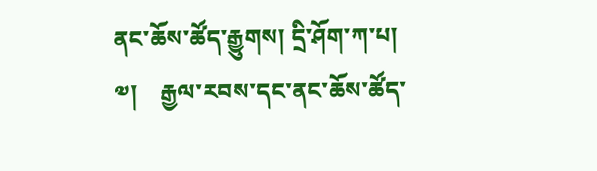ནང་ཆོས་ཚོད་རྒྱུགས། དྲི་ཤོག་ཀ་པ།
༧།    རྒྱལ་རབས་དང་ནང་ཆོས་ཚོད་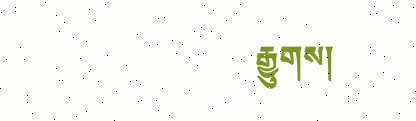རྒྱུགས།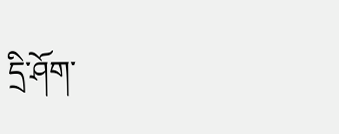དྲི་ཤོག་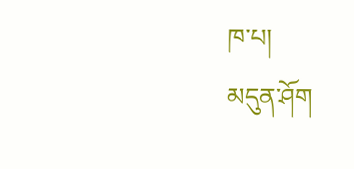ཁ་པ།
མདུན་ཤོག